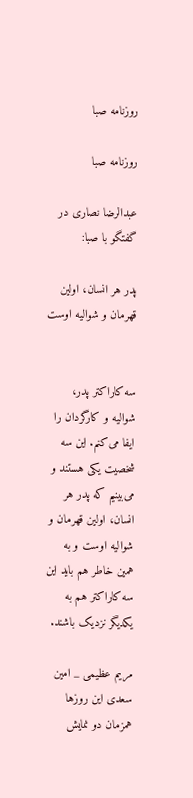روزنامه صبا

روزنامه صبا

عبدالرضا نصاری در گفتگو با صبا:

پدر هر انسان، اولین قهرمان و شوالیه اوست


سه کاراکتر پدر، شوالیه و کارگردان را ایفا می‌کنم. این سه شخصیت یکی هستند و می‌بینیم که پدر هر انسان، اولین قهرمان و شوالیه اوست و به همین خاطر هم باید این سه کاراکتر هم به یکدیگر نزدیک باشند.

مریم عظیمی _ امین سعدی این روزها همزمان دو نمایش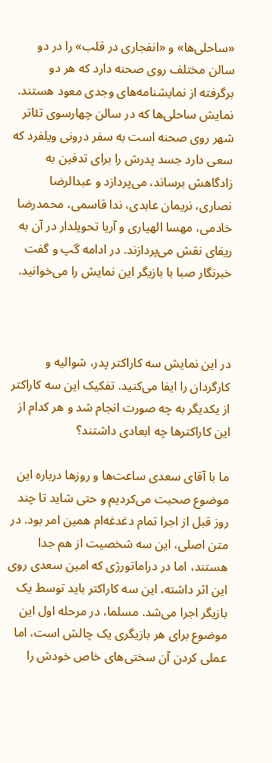«ساحلی‌ها» و «انفجاری در قلب» را در دو سالن مختلف روی صحنه دارد که هر دو برگرفته از نمایشنامه‌های وجدی معود هستند. نمایش ساحلی‌ها که در سالن چهارسوی تئاتر شهر روی صحنه است به سفر درونی ویلفرد که سعی دارد جسد پدرش را برای تدفین به زادگاهش برساند، می‌پردازد و عبدالرضا نصاری، نریمان عابدی، ندا قاسمی، محمدرضا خادمی، مهسا الهیاری و آریا تحویلدار در آن به ریفای نقش می‌پردازند. در ادامه گپ و گفت خبرنگار صبا با بازیگر این نمایش را می‌خوانید.



در این نمایش سه کاراکتر پدر، شوالیه و کارگردان را ایفا می‌کنید. تفکیک این سه کاراکتر از یکدیگر به چه صورت انجام شد و هر کدام از این کاراکترها چه ابعادی داشتند؟

ما با آقای سعدی ساعت‌ها و روزها درباره این موضوع صحبت می‌کردیم و حتی شاید تا چند روز قبل از اجرا تمام دغدغه‌ام همین امر بود. در متن اصلی، این سه شخصیت از هم جدا هستند، اما در دراماتورژی که امین سعدی روی این اثر داشته، این سه کاراکتر باید توسط یک بازیگر اجرا می‌شد. مسلما، در مرحله اول این موضوع برای هر بازیگری یک چالش است، اما عملی کردن آن سختی‌های خاص خودش را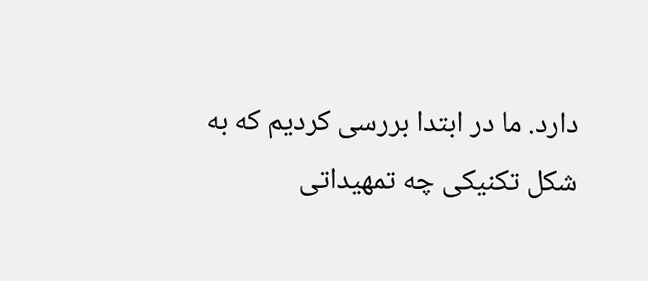دارد. ما در ابتدا بررسی کردیم که به شکل تکنیکی چه تمهیداتی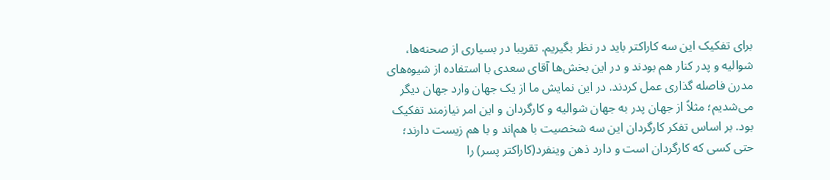برای تفکیک این سه کاراکتر باید در نظر بگیریم. تقریبا در بسیاری از صحنه‌ها، شوالیه و پدر کنار هم بودند و در این بخش‌ها آقای سعدی با استفاده از شیوه‌های مدرن فاصله گذاری عمل کردند. در این نمایش ما از یک جهان وارد جهان دیگر می‌شدیم؛ مثلاً از جهان پدر به جهان شوالیه و کارگردان و این امر نیازمند تفکیک بود. بر اساس تفکر کارگردان این سه شخصیت با هم‌اند و با هم زیست دارند؛ حتی کسی که کارگردان است و دارد ذهن وینفرد(کاراکتر پسر) را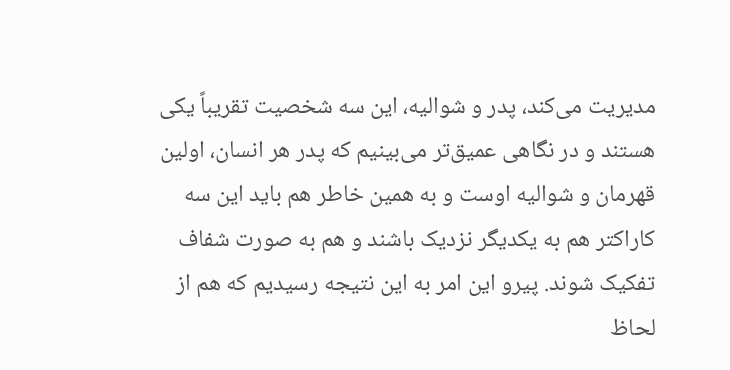مدیریت می‌کند، پدر و شوالیه، این سه شخصیت تقریباً یکی هستند و در نگاهی عمیق‌تر می‌بینیم که پدر هر انسان، اولین قهرمان و شوالیه اوست و به همین خاطر هم باید این سه کاراکتر هم به یکدیگر نزدیک باشند و هم به صورت شفاف تفکیک شوند. پیرو این امر به این نتیجه رسیدیم که هم از لحاظ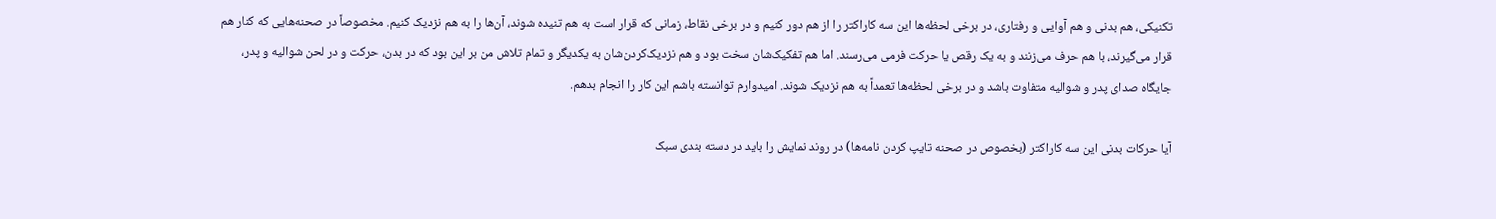تکنیکی، هم بدنی و هم آوایی و رفتاری، در برخی لحظه‌ها این سه کاراکتر را از هم دور کنیم و در برخی نقاط، زمانی که قرار است به هم تنیده شوند، آن‌ها را به هم نزدیک کنیم. مخصوصاً در صحنه‌هایی که کنار هم قرار می‌گیرند، با هم حرف می‌زنند و به یک رقص یا حرکت فرمی می‌رسند. اما هم تفکیک‌شان سخت بود و هم نزدیک‌کردن‌شان به یکدیگر و تمام تلاش من بر این بود که در بدن، حرکت و در لحن شوالیه و پدر، جایگاه صدای پدر و شوالیه متفاوت باشد و در برخی لحظه‌ها تعمداً به هم نزدیک شوند. امیدوارم توانسته باشم این کار را انجام بدهم.

آیا حرکات بدنی این سه کاراکتر (بخصوص در صحنه تایپ کردن نامه‌ها) در روند نمایش را باید در دسته بندی سبک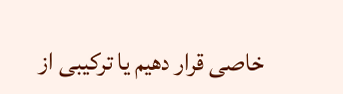خاصی قرار دهیم یا ترکیبی از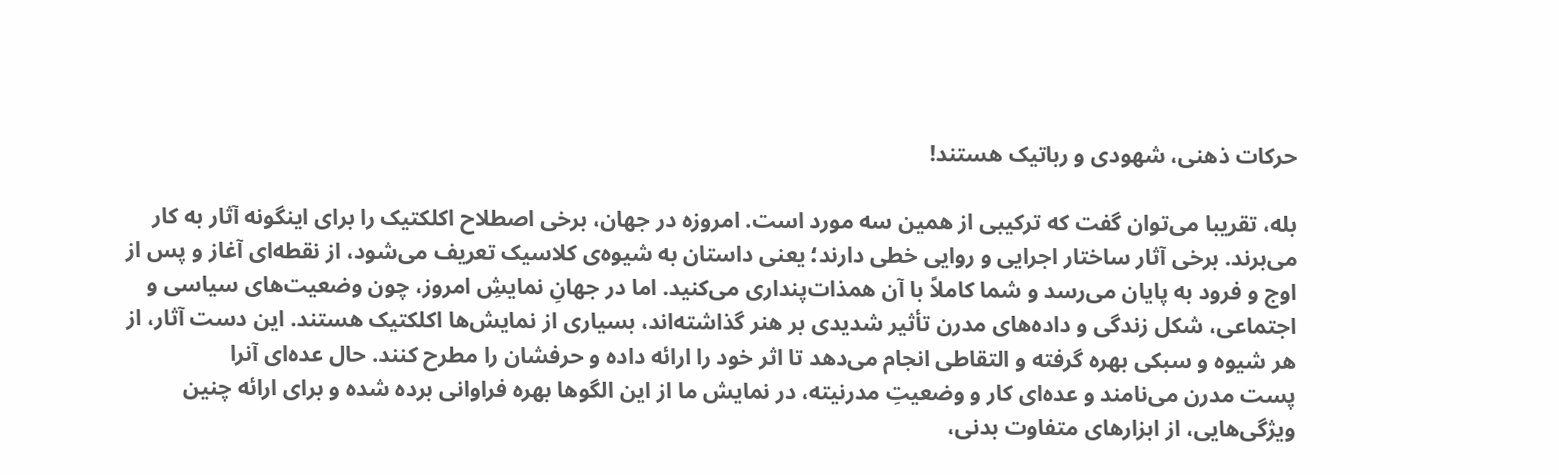حرکات ذهنی، شهودی و رباتیک هستند!

بله، تقریبا می‌توان گفت که ترکیبی از همین سه مورد است. امروزه در جهان، برخی اصطلاح اکلکتیک را برای اینگونه آثار به کار می‌برند. برخی آثار ساختار اجرایی و روایی خطی دارند؛ یعنی داستان به شیوه‌ی کلاسیک تعریف می‌شود، از نقطه‌ای آغاز و پس از اوج و فرود به پایان می‌رسد و شما کاملاً با آن همذات‌پنداری می‌کنید. اما در جهانِ نمایشِ امروز، چون وضعیت‌های سیاسی و اجتماعی، شکل زندگی و داده‌های مدرن تأثیر شدیدی بر هنر گذاشته‌اند، بسیاری از نمایش‌ها اکلکتیک هستند. این دست آثار، از هر شیوه‌ و سبکی بهره گرفته و التقاطی انجام می‌دهد تا اثر خود را ارائه داده و حرفشان را مطرح کنند. حال عده‌ای آنرا پست ‌مدرن می‌نامند و عده‌ای کار و وضعیتِ مدرنیته، در نمایش ما از این الگوها بهره فراوانی برده شده و برای ارائه چنین ویژگی‌هایی، از ابزارهای متفاوت بدنی،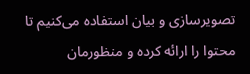تصویرسازی و بیان استفاده می‌کنیم تا محتوا را ارائه کرده و منظورمان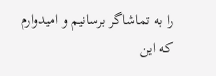را به تماشاگر برسانیم و امیدوارم که این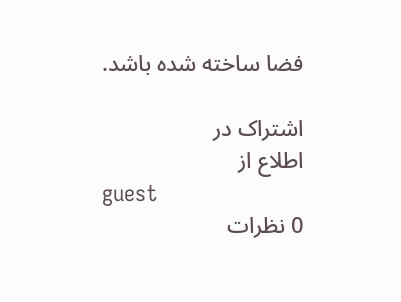فضا ساخته شده باشد.

اشتراک در
اطلاع از
guest
0 نظرات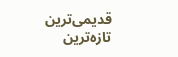قدیمی‌ترین
تازه‌ترین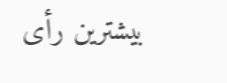بیشترین رأی